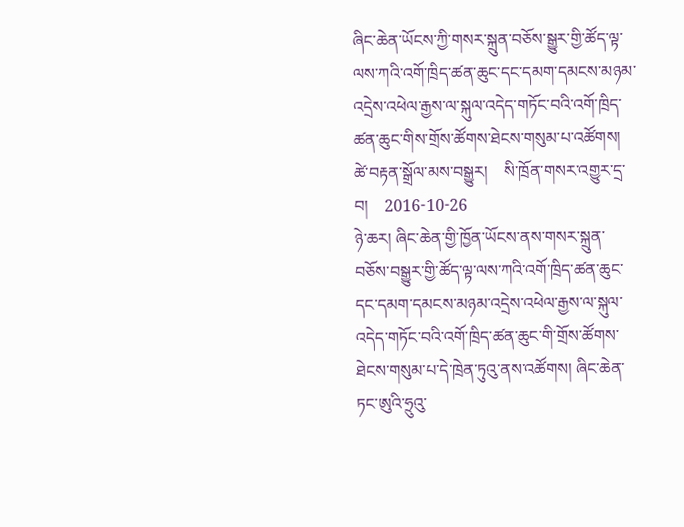ཞིང་ཆེན་ཡོངས་ཀྱི་གསར་སྐྲུན་བཅོས་སྒྱུར་གྱི་ཚོད་ལྟ་ལས་ཀའི་འགོ་ཁྲིད་ཚན་ཆུང་དང་དམག་དམངས་མཉམ་འདྲེས་འཕེལ་རྒྱས་ལ་སྐུལ་འདེད་གཏོང་བའི་འགོ་ཁྲིད་ཚན་ཆུང་གིས་གྲོས་ཚོགས་ཐེངས་གསུམ་པ་འཚོགས།
ཚེ་བརྟན་སྒྲོལ་མས་བསྒྱུར།    སི་ཁྲོན་གསར་འགྱུར་དྲ་བ།    2016-10-26
ཉེ་ཆར། ཞིང་ཆེན་གྱི་ཁྱོན་ཡོངས་ནས་གསར་སྐྲུན་བཅོས་བསྒྱུར་གྱི་ཚོད་ལྟ་ལས་ཀའི་འགོ་ཁྲིད་ཚན་ཆུང་དང་དམག་དམངས་མཉམ་འདྲེས་འཕེལ་རྒྱས་ལ་སྐུལ་འདེད་གཏོང་བའི་འགོ་ཁྲིད་ཚན་ཆུང་གི་གྲོས་ཚོགས་ཐེངས་གསུམ་པ་དེ་ཁྲེན་ཏུའུ་ནས་འཚོགས། ཞིང་ཆེན་ཏང་ཨུའི་ཧྲུའུ་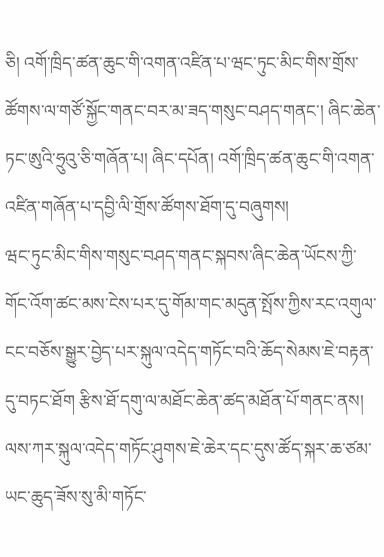ཅི། འགོ་ཁྲིད་ཚན་ཆུང་གི་འགན་འཛིན་པ་ཝང་ཏུང་མིང་གིས་གྲོས་ཚོགས་ལ་གཙོ་སྐྱོང་གནང་བར་མ་ཟད་གསུང་བཤད་གནང་། ཞིང་ཆེན་ཏང་ཨུའི་ཧྲུའུ་ཅི་གཞོན་པ། ཞིང་དཔོན། འགོ་ཁྲིད་ཚན་ཆུང་གི་འགན་འཛིན་གཞོན་པ་དབྱི་ལི་གྲོས་ཚོགས་ཐོག་དུ་བཞུགས།
ཝང་ཏུང་མིང་གིས་གསུང་བཤད་གནང་སྐབས་ཞིང་ཆེན་ཡོངས་ཀྱི་གོང་འོག་ཚང་མས་ངེས་པར་དུ་གོམ་གང་མདུན་སྤོས་ཀྱིས་རང་འགུལ་ངང་བཅོས་སྒྱུར་བྱེད་པར་སྐུལ་འདེད་གཏོང་བའི་ཆོད་སེམས་ཇེ་བརྟན་དུ་བཏང་ཐོག རྩིས་ཐོ་དགུ་ལ་མཐོང་ཆེན་ཚད་མཐོན་པོ་གནང་ནས། ལས་ཀར་སྐུལ་འདེད་གཏོང་ཤུགས་ཇེ་ཆེར་དང་དུས་ཚོད་སྐར་ཆ་ཙམ་ཡང་ཆུད་ཟོས་སུ་མི་གཏོང་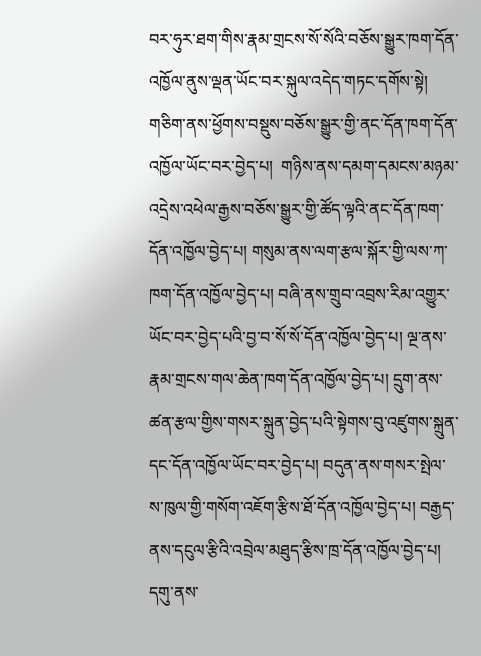བར་ཧུར་ཐག་གིས་རྣམ་གྲངས་སོ་སོའི་བཅོས་སྒྱུར་ཁག་དོན་འཁྱོལ་ནུས་ལྡན་ཡོང་བར་སྐུལ་འདེད་གཏང་དགོས་སྟེ། གཅིག་ནས་ཕྱོགས་བསྡུས་བཅོས་སྒྱུར་གྱི་ནང་དོན་ཁག་དོན་འཁྱོལ་ཡོང་བར་བྱེད་པ།  གཉིས་ནས་དམག་དམངས་མཉམ་འདྲེས་འཕེལ་རྒྱས་བཅོས་སྒྱུར་གྱི་ཚོད་ལྟའི་ནང་དོན་ཁག་དོན་འཁྱོལ་བྱེད་པ། གསུམ་ནས་ལག་རྩལ་སྐོར་གྱི་ལས་ཀ་ཁག་དོན་འཁྱོལ་བྱེད་པ། བཞི་ནས་གྲུབ་འབྲས་རིམ་འགྱུར་ཡོང་བར་བྱེད་པའི་བྱ་བ་སོ་སོ་དོན་འཁྱོལ་བྱེད་པ། ལྔ་ནས་རྣམ་གྲངས་གལ་ཆེན་ཁག་དོན་འཁྱོལ་བྱེད་པ། དྲུག་ནས་ཚན་རྩལ་གྱིས་གསར་སྐྲུན་བྱེད་པའི་སྟེགས་བུ་འཛུགས་སྐྲུན་དང་དོན་འཁྱོལ་ཡོང་བར་བྱེད་པ། བདུན་ནས་གསར་སྤེལ་ས་ཁུལ་གྱི་གསོག་འཇོག་རྩིས་ཐོ་དོན་འཁྱོལ་བྱེད་པ། བརྒྱད་ནས་དངུལ་རྩིའི་འབྲེལ་མཐུད་རྩིས་ཁྲ་དོན་འཁྱོལ་བྱེད་པ། དགུ་ནས་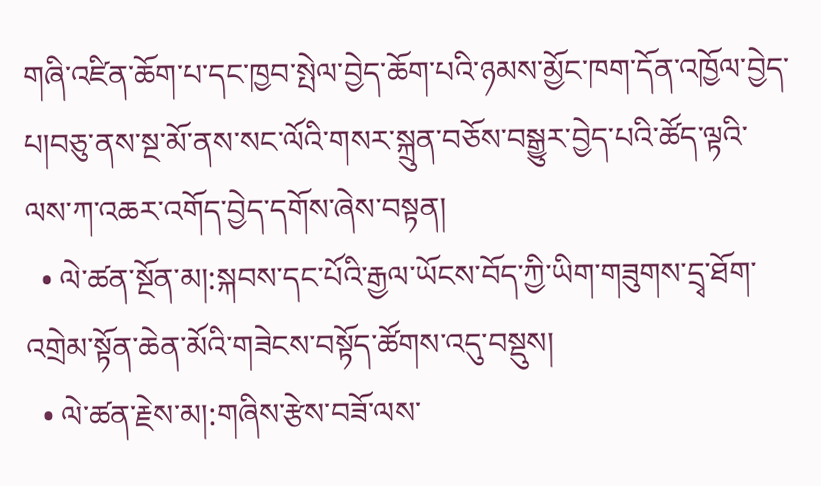གཞི་འཛིན་ཆོག་པ་དང་ཁྱབ་སྤེལ་བྱེད་ཆོག་པའི་ཉམས་མྱོང་ཁག་དོན་འཁྱོལ་བྱེད་པ།བཅུ་ནས་སྔ་མོ་ནས་སང་ལོའི་གསར་སྐྲུན་བཅོས་བསྒྱུར་བྱེད་པའི་ཚོད་ལྟའི་ལས་ཀ་འཆར་འགོད་བྱེད་དགོས་ཞེས་བསྟན།
  • ལེ་ཚན་སྔོན་མ།:སྐབས་དང་པོའི་རྒྱལ་ཡོངས་བོད་ཀྱི་ཡིག་གཟུགས་དྲྭ་ཐོག་འགྲེམ་སྟོན་ཆེན་མོའི་གཟེངས་བསྟོད་ཚོགས་འདུ་བསྡུས།
  • ལེ་ཚན་རྗེས་མ།:གཞིས་རྩེས་བཟོ་ལས་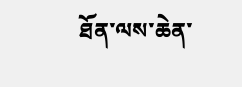ཐོན་ལས་ཆེན་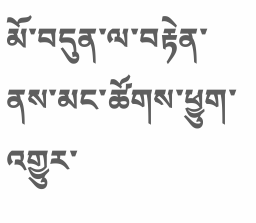མོ་བདུན་ལ་བརྟེན་ནས་མང་ཚོགས་ཕྱུག་འགྱུར་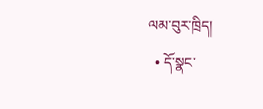ལམ་བུར་ཁྲིད།
  • དོ་སྣང་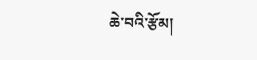ཆེ་བའི་རྩོམ།